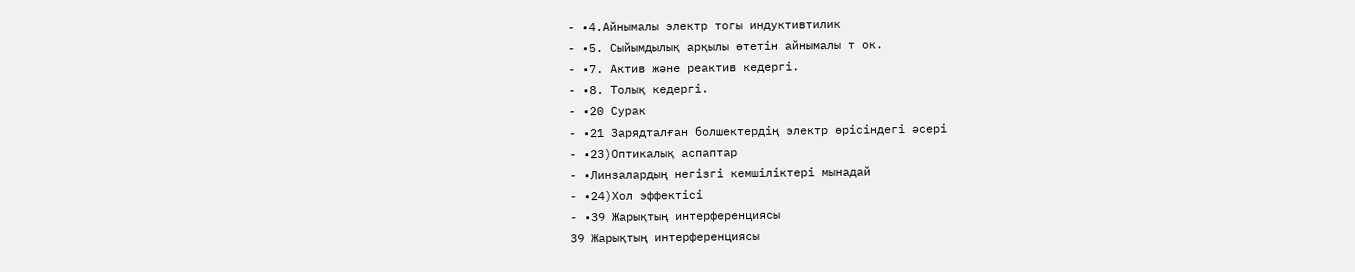- •4.Айнымалы электр тогы индуктивтилик
- •5. Сыйымдылық арқылы өтетін айнымалы т ок.
- •7. Актив және реактив кедергі.
- •8. Толық кедергі.
- •20 Сурак
- •21 Зарядталған болшектердің электр өрісіндегі әсері
- •23)Оптикалық аспаптар
- •Линзалардың негізгі кемшіліктері мынадай
- •24)Хол эффектісі
- •39 Жарықтың интерференциясы
39 Жарықтың интерференциясы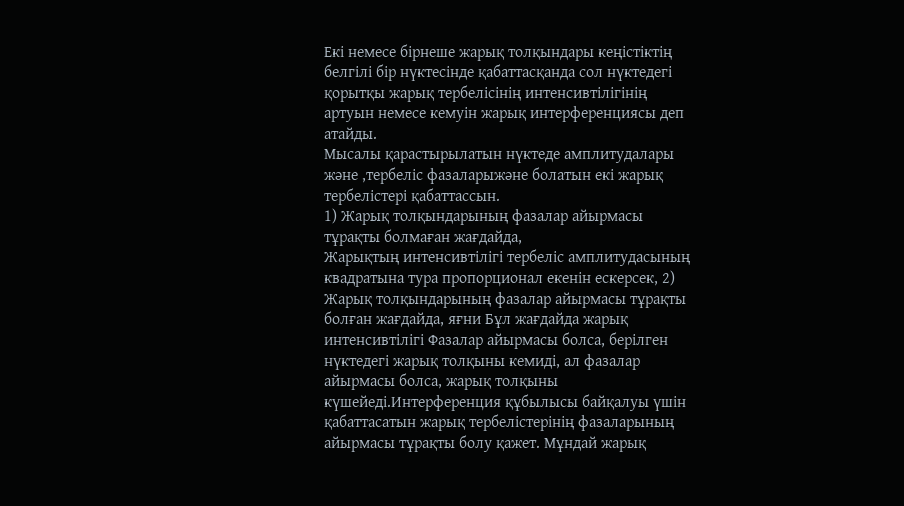Екі немесе бірнеше жарық толқындары кеңістіктің белгілі бір нүктесінде қабаттасқанда сол нүктедегі қорытқы жарық тербелісінің интенсивтілігінің артуын немесе кемуін жарық интерференциясы деп атайды.
Мысалы қарастырылатын нүктеде амплитудалары және ,тербеліс фазаларыжәне болатын екі жарық тербелістері қабаттассын.
1) Жарық толқындарының фазалар айырмасы тұрақты болмаған жағдайда,
Жарықтың интенсивтілігі тербеліс амплитудасының квадратына тура пропорционал екенін ескерсек, 2) Жарық толқындарының фазалар айырмасы тұрақты болған жағдайда, яғни Бұл жағдайда жарық интенсивтілігі Фазалар айырмасы болса, берілген нүктедегі жарық толқыны кемиді, ал фазалар айырмасы болса, жарық толқыны күшейеді.Интерференция құбылысы байқалуы үшін қабаттасатын жарық тербелістерінің фазаларының айырмасы тұрақты болу қажет. Мұндай жарық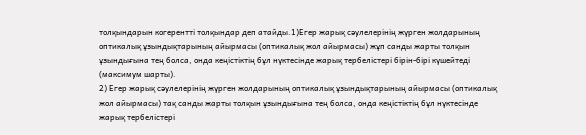толқындарын когерентті толқындар деп атайды.1)Егер жарық сәулелерінің жүрген жолдарының оптикалық ұзындықтарының айырмасы (оптикалық жол айырмасы) жұп санды жарты толқын ұзындығына тең болса, онда кеңістіктің бұл нүктесінде жарық тербелістері бірін-бірі күшейтеді (максимум шарты).
2) Егер жарық сәулелерінің жүрген жолдарының оптикалық ұзындықтарының айырмасы (оптикалық жол айырмасы) тақ санды жарты толқын ұзындығына тең болса, онда кеңістіктің бұл нүктесінде жарық тербелістері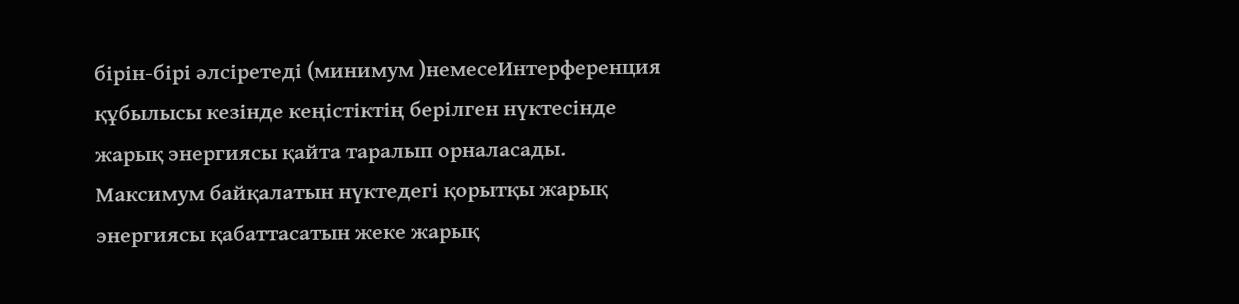бірін-бірі әлсіретеді (минимум )немесеИнтерференция құбылысы кезінде кеңістіктің берілген нүктесінде жарық энергиясы қайта таралып орналасады. Mаксимум байқалатын нүктедегі қорытқы жарық энергиясы қабаттасатын жеке жарық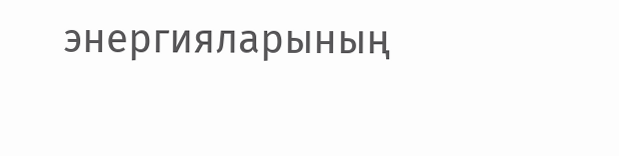энергияларының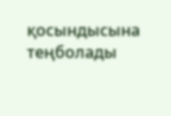қосындысына теңболады